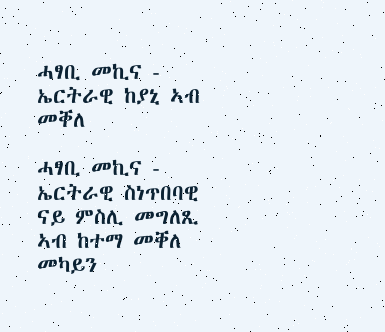ሓፃቢ መኪና - ኤርትራዊ ከያኒ ኣብ መቐለ

ሓፃቢ መኪና - ኤርትራዊ ስነጥበባዊ
ናይ ምስሊ መግለጺ ኣብ ከተማ መቐለ መካይን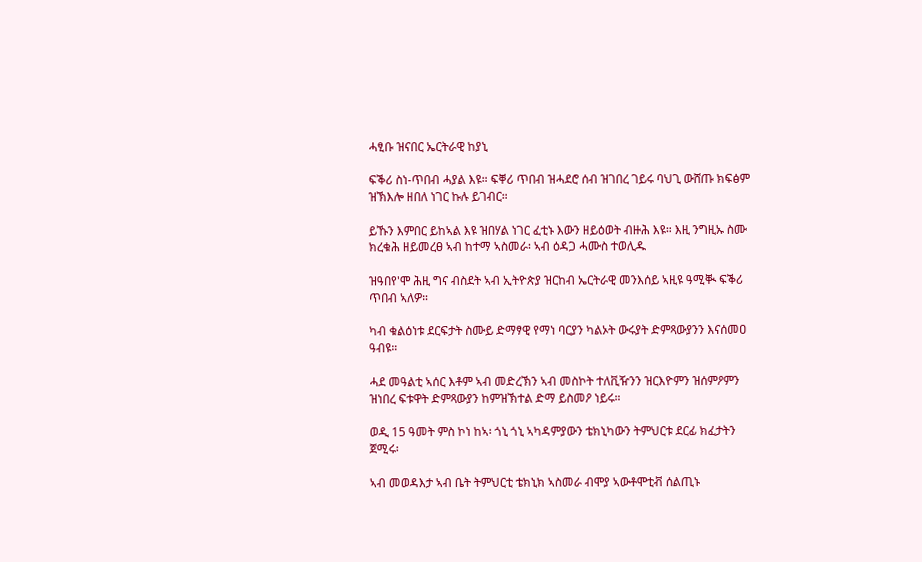ሓፂቡ ዝናበር ኤርትራዊ ከያኒ

ፍቕሪ ስነ-ጥበብ ሓያል እዩ። ፍቐሪ ጥበብ ዝሓደሮ ሰብ ዝገበረ ገይሩ ባህጊ ውሸጡ ክፍፅም ዝኽእሎ ዘበለ ነገር ኩሉ ይገብር።

ይኹን እምበር ይከኣል እዩ ዝበሃል ነገር ፈቲኑ እውን ዘይዕወት ብዙሕ እዩ። እዚ ንግዚኡ ስሙ ክረቁሕ ዘይመረፀ ኣብ ከተማ ኣስመራ፡ ኣብ ዕዳጋ ሓሙስ ተወሊዱ

ዝዓበየ'ሞ ሕዚ ግና ብስደት ኣብ ኢትዮጵያ ዝርከብ ኤርትራዊ መንእሰይ ኣዚዩ ዓሚቚ ፍቕሪ ጥበብ ኣለዎ።

ካብ ቁልዕነቱ ደርፍታት ስሙይ ድማፃዊ የማነ ባርያን ካልኦት ውሩያት ድምጻውያንን እናሰመዐ ዓብዩ።

ሓደ መዓልቲ ኣሰር እቶም ኣብ መድረኽን ኣብ መስኮት ተለቪዥንን ዝርእዮምን ዝሰምዖምን ዝነበረ ፍቱዋት ድምጻውያን ከምዝኽተል ድማ ይስመዖ ነይሩ።

ወዲ 15 ዓመት ምስ ኮነ ከኣ፡ ጎኒ ጎኒ ኣካዳምያውን ቴክኒካውን ትምህርቱ ደርፊ ክፈታትን ጀሚሩ፡

ኣብ መወዳእታ ኣብ ቤት ትምህርቲ ቴክኒክ ኣስመራ ብሞያ ኣውቶሞቲቭ ሰልጢኑ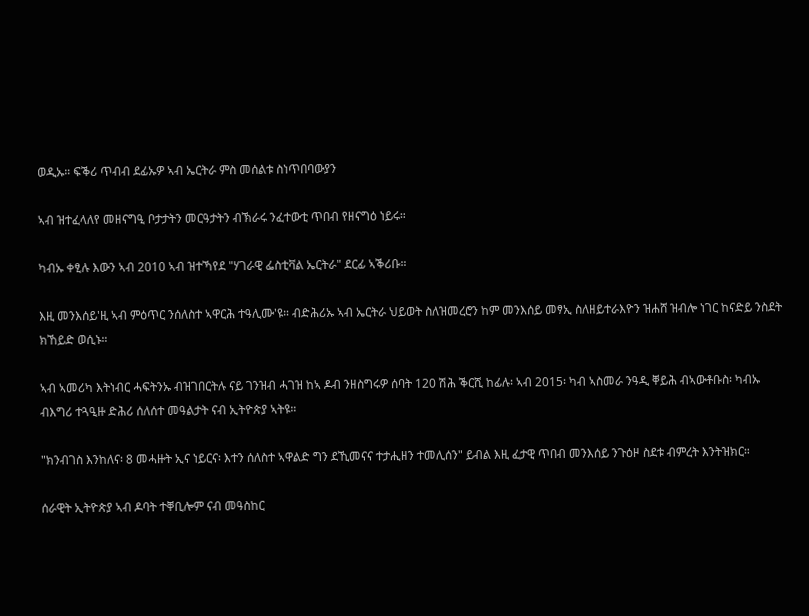ወዲኡ። ፍቕሪ ጥብብ ደፊኡዎ ኣብ ኤርትራ ምስ መሰልቱ ስነጥበባውያን

ኣብ ዝተፈላለየ መዘናግዒ ቦታታትን መርዓታትን ብኽራሩ ንፈተውቲ ጥበብ የዘናግዕ ነይሩ።

ካብኡ ቀፂሉ እውን ኣብ 2010 ኣብ ዝተኻየደ "ሃገራዊ ፌስቲቫል ኤርትራ" ደርፊ ኣቕሪቡ።

እዚ መንእሰይ'ዚ ኣብ ምዕጥር ንሰለስተ ኣዋርሕ ተዓሊሙ'ዩ። ብድሕሪኡ ኣብ ኤርትራ ህይወት ስለዝመረሮን ከም መንእሰይ መፃኢ ስለዘይተራእዮን ዝሐሸ ዝብሎ ነገር ከናድይ ንስደት ክኸይድ ወሲኑ።

ኣብ ኣመሪካ እትነብር ሓፍትንኡ ብዝገበርትሉ ናይ ገንዝብ ሓገዝ ከኣ ዶብ ንዘስግሩዎ ሰባት 120 ሽሕ ቕርሺ ከፊሉ፡ ኣብ 2015፡ ካብ ኣስመራ ንዓዲ ቐይሕ ብኣውቶቡስ፡ ካብኡ ብእግሪ ተጓዒዙ ድሕሪ ሰለሰተ መዓልታት ናብ ኢትዮጵያ ኣትዩ።

"ክንብገስ እንከለና፡ 8 መሓዙት ኢና ነይርና፡ እተን ሰለስተ ኣዋልድ ግን ደኺመናና ተታሒዘን ተመሊሰን" ይብል እዚ ፈታዊ ጥበብ መንእሰይ ንጉዕዞ ስደቱ ብምረት እንትዝክር።

ሰራዊት ኢትዮጵያ ኣብ ዶባት ተቐቢሎም ናብ መዓስከር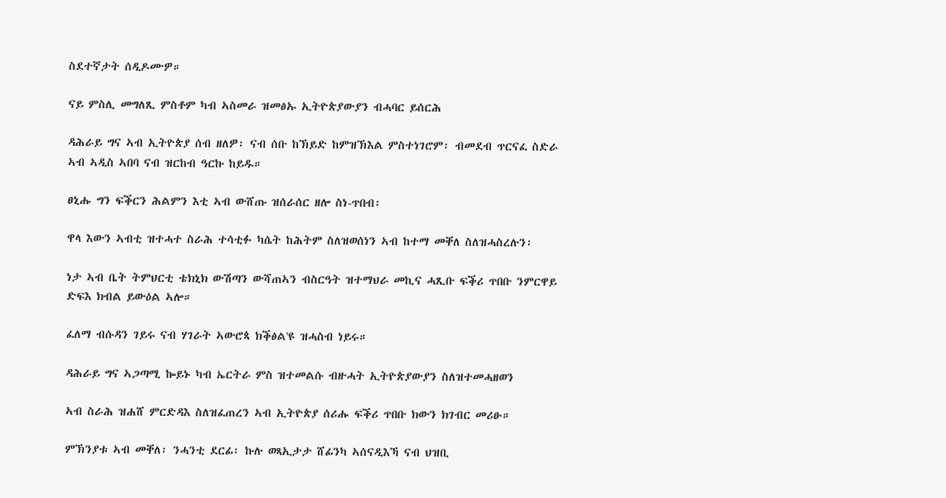ስደተኛታት ሰዲዶሙዎ።

ናይ ምስሊ መግለጺ ምስቶም ካብ ኣስመራ ዝመፅኡ ኢትዮጵያውያን ብሓባር ይሰርሕ

ዳሕራይ ግና ኣብ ኢትዮጵያ ሰብ ዘለዎ፡ ናብ ሰቡ ከኽይድ ከምዝኽእል ምስተነገሮም፡ ብመደብ ጥርናፈ ስድራ ኣብ ኣዲስ ኣበባ ናብ ዝርከብ ዓርኩ ከይዱ።

ፀኒሑ ግን ፍቕርን ሕልምን እቲ ኣብ ውሸጡ ዝሰራሰር ዘሎ ስነ-ጥበብ፡

ዋላ እውን ኣብቲ ዝተሓተ ስራሕ ተሳቲፉ ካሴት ከሕትም ስለዝወሰነን ኣብ ከተማ መቐለ ስለዝሓስረሉን፡

ነታ ኣብ ቤት ትምህርቲ ቴክኒክ ውሽጣን ውሻጠኣን ብስርዓት ዝተማህራ መኪና ሓጺቡ ፍቕሪ ጥበቡ ንምርዋይ ድፍእ ክብል ይውዕል ኣሎ።

ፈለማ ብሱዳን ገይሩ ናብ ሃገራት ኣውሮጳ ክቕፅል'ዩ ዝሓስብ ነይሩ።

ዳሕራይ ግና ኣጋጣሚ ኰይኑ ካብ ኤርትራ ምስ ዝተመልሱ ብዙሓት ኢትዮጵያውያን ስለዝተመሓዘወን

ኣብ ስራሕ ዝሐሸ ምርድዳእ ስለዝፈጠረን ኣብ ኢትዮጵያ ሰሪሑ ፍቕሪ ጥበቡ ክውን ክገብር መሪፁ።

ምኽንያቱ ኣብ መቐለ፡ ንሓንቲ ደርፊ፡ ኩሉ ወጻኢታታ ሸፊንካ ኣሰናዲእኻ ናብ ህዝቢ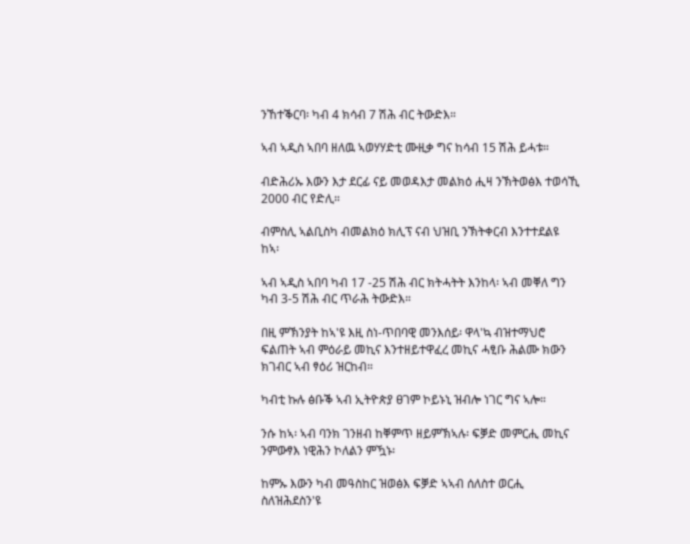ንኸተቕርባ፡ ካብ 4 ክሳብ 7 ሽሕ ብር ትውድእ።

ኣብ ኣዲስ ኣበባ ዘለዉ ኣወሃሃድቲ ሙዚቃ ግና ከሳብ 15 ሽሕ ይሓቱ።

ብድሕሪኡ እውን እታ ደርፊ ናይ መወዳእታ መልክዕ ሒዛ ንኽትወፅእ ተወሳኺ 2000 ብር የድሊ።

ብምስሊ ኣልቢስካ ብመልክዕ ክሊፕ ናብ ህዝቢ ንኽትቀርብ እንተተደልዩ ከኣ፡

ኣብ ኣዲስ ኣበባ ካብ 17 -25 ሽሕ ብር ክትሓትት እንከላ፡ ኣብ መቐለ ግን ካብ 3-5 ሽሕ ብር ጥራሕ ትውድእ።

በዚ ምኽንያት ከኣ'ዩ እዚ ስነ-ጥበባዊ መንእሰይ፡ ዋላ'ኳ ብዝተማህሮ ፍልጠት ኣብ ምዕራይ መኪና እንተዘይተዋፈረ መኪና ሓፂቡ ሕልሙ ክውን ክገብር ኣብ ፃዕሪ ዝርከብ።

ካብቲ ኩሉ ፅቡቕ ኣብ ኢትዮጵያ ፀገም ኮይኑኒ ዝብሎ ነገር ግና ኣሎ።

ንሱ ከኣ፡ ኣብ ባንክ ገንዘብ ከቐምጥ ዘይምኽኣሉ፡ ፍቓድ መምርሒ መኪና ንምውፃእ ነዊሕን ኮለልን ምዃኑ፡

ከምኡ እውን ካብ መዓስከር ዝወፅእ ፍቓድ ኣኣብ ሰለስተ ወርሒ ስለዝሕደስን'ዩ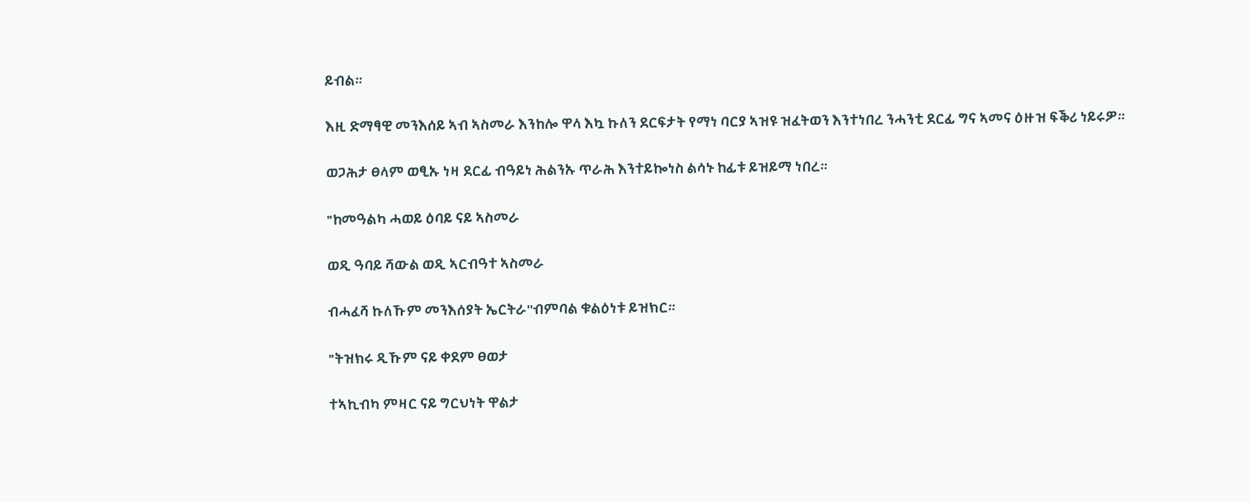ይብል።

እዚ ድማፃዊ መንእሰይ ኣብ ኣስመራ እንከሎ ዋላ እኳ ኩለን ደርፍታት የማነ ባርያ ኣዝዩ ዝፈትወን እንተነበረ ንሓንቲ ደርፊ ግና ኣመና ዕዙዝ ፍቕሪ ነይሩዎ።

ወጋሕታ ፀላም ወፂኡ ነዛ ደርፊ ብዓይነ ሕልንኡ ጥራሕ እንተይኰነስ ልሳኑ ከፊቱ ይዝይማ ነበረ።

"ከመዓልካ ሓወይ ዕባይ ናይ ኣስመራ

ወዲ ዓባይ ሻውል ወዲ ኣርብዓተ ኣስመራ

ብሓፈሻ ኩለኹም መንእሰያት ኤርትራ''ብምባል ቁልዕነቱ ይዝክር።

"ትዝክሩ ዲኹም ናይ ቀደም ፀወታ

ተኣኪብካ ምዛር ናይ ግርህነት ዋልታ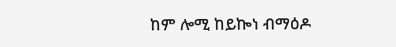ከም ሎሚ ከይኰነ ብማዕዶ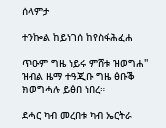ሰላምታ

ተንኰል ከይነገሰ ከየስፋሕፈሐ

ጥዑም ግዜ ነይሩ ምሸቱ ዝወግሐ'' ዝብል ዜማ ተዓጂቡ ግዜ ፅቡቕ ክወግሓሉ ይፅበ ነበረ።

ደሓር ካብ መረበቱ ካብ ኤርትራ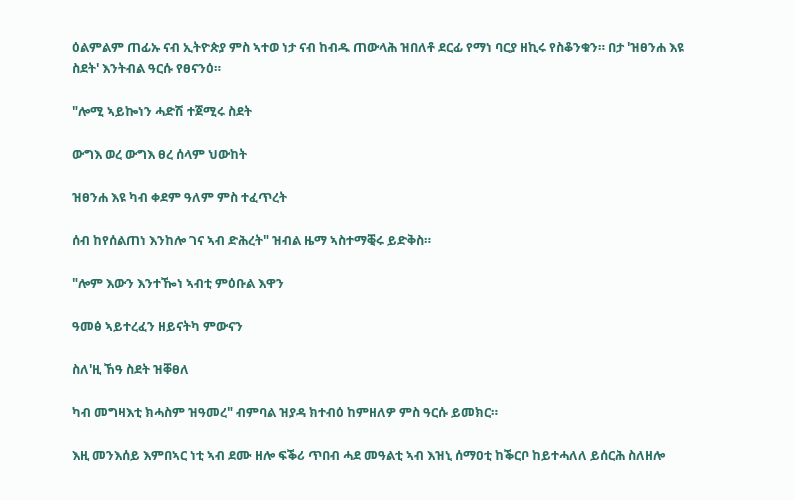ዕልምልም ጠፊኡ ናብ ኢትዮጵያ ምስ ኣተወ ነታ ናብ ከብዱ ጠውላሕ ዝበለቶ ደርፊ የማነ ባርያ ዘኪሩ የስቆንቁን። በታ 'ዝፀንሐ እዩ ስደት' እንትብል ዓርሱ የፀናንዕ።

"ሎሚ ኣይኰነን ሓድሽ ተጀሚሩ ስደት

ውግእ ወረ ውግእ ፀረ ሰላም ህውከት

ዝፀንሐ እዩ ካብ ቀደም ዓለም ምስ ተፈጥረት

ሰብ ከየሰልጠነ እንከሎ ገና ኣብ ድሕረት" ዝብል ዜማ ኣስተማቒሩ ይድቅስ።

"ሎም እውን እንተዀነ ኣብቲ ምዕቡል እዋን

ዓመፅ ኣይተረፈን ዘይናትካ ምውናን

ስለ'ዚ ኸዓ ስደት ዝቐፀለ

ካብ መግዛእቲ ክሓስም ዝዓመረ" ብምባል ዝያዳ ክተብዕ ከምዘለዎ ምስ ዓርሱ ይመክር።

እዚ መንእሰይ እምበኣር ነቲ ኣብ ደሙ ዘሎ ፍቕሪ ጥበብ ሓደ መዓልቲ ኣብ እዝኒ ሰማዐቲ ከቕርቦ ከይተሓለለ ይሰርሕ ስለዘሎ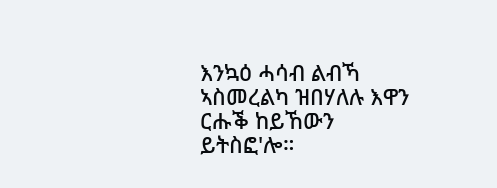እንኳዕ ሓሳብ ልብኻ ኣስመረልካ ዝበሃለሉ እዋን ርሑቕ ከይኸውን ይትስፎ'ሎ።